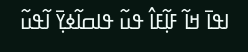ߊߟߊ߫ ߞߊ߬ ߓߊ߲߬ߓߊ߮ ߟߎ߬ ߟߊߛߊ߬ߦߌ߲߫ ߊ߬ߟߎ߬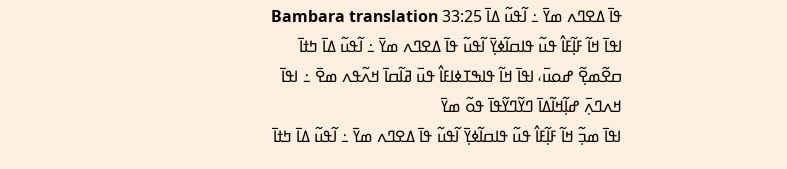ߟߊ߫ ߡߐߣߍ ߘߌ߫ ߸ ߊ߬ߟߎ߬ ߡߊ߫ 33:25 Bambara translation
ߊߟߊ߫ ߞߊ߬ ߓߊ߲߬ߓߊ߮ ߟߎ߬ ߟߊߛߊ߬ߦߌ߲߫ ߊ߬ߟߎ߬ ߟߊ߫ ߡߐߣߍ ߘߌ߫ ߸ ߊ߬ߟߎ߬ ߡߊ߫ ߤߙߊ߫ ߛߐ߬ߘߐ߲߬ ߝߋߎ߫، ߊߟߊ߫ ߞߊ߬ ߟߊߒߠߦߊߓߊ߮ ߟߎ߫ ߥߊ߬ߛߊ߫ ߞߍ߬ߟߍ ߘߐ߫ ߸ ߊߟߊ߫ ߞߍߣߍ߲߫ ߝߊ߲߬ߞߊ߬ߡߊ߫ ߣߌ߬ߣߌ߬ߟߊ߫ ߟߋ߬ ߘߌ߫
ߊߟߊ߫ ߘߏ߲߬ ߞߊ߬ ߓߊ߲߬ߓߊ߮ ߟߎ߬ ߟߊߛߊ߬ߦߌ߲߫ ߊ߬ߟߎ߬ ߟߊ߫ ߡߐߣߍ ߘߌ߫ ߸ ߊ߬ߟߎ߬ ߡߊ߫ ߤߙߊ߫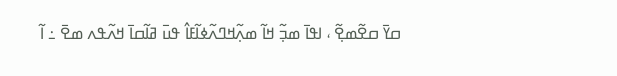ߛߌ߫ ߛߐ߬ߘߐ߲߬ ، ߊߟߊ߫ ߘߏ߲߬ ߞߊ߬ ߘߍ߲߬ߞߣߍ߬ߦߊ߬ߓߊ߮ ߟߎ߫ ߥߊ߬ߛߊ߫ ߞߍ߬ߟߍ ߘߐ߫ ߸ ߊ߬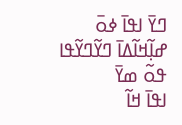ߣߌ߫ ߊߟߊ߫ ߦߋ߫ ߝߊ߲߬ߞߊ߬ߡߊ߫ ߣߌ߬ߣߌ߬ߟߊ ߟߋ߬ ߘߌ߫
ߊߟߊ߫ ߞߊ߬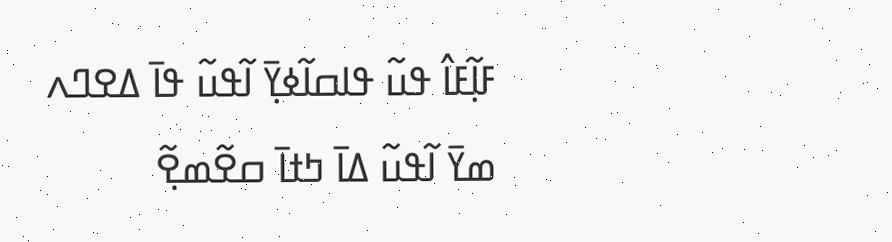ߓߊ߲߬ߓߊ߮ ߟߎ߬ ߟߊߛߊ߬ߦߌ߲߫ ߊ߬ߟߎ߬ ߟߊ߫ ߡߐߣߍ ߘߌ߫ ߊ߬ߟߎ߬ ߡߊ߫ ߤߙߊ߫ ߛߐ߬ߘߐ߲߬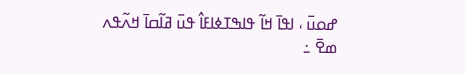ߝߋߎ߫ ، ߊߟߊ߫ ߞߊ߬ ߟߊߒߠߦߊߓߊ߮ ߟߎ߫ ߥߊ߬ߛߊ߫ ߞߍ߬ߟߍ ߘߐ߫ ߸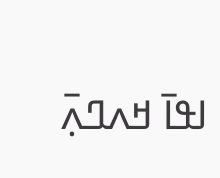ߊߟߊ߫ ߞߍߣߍ߲߫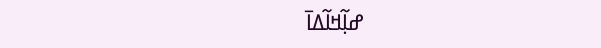ߝߊ߲߬ߞߊ߬ߡߊ߫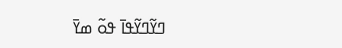ߣߌ߬ߣߌ߬ߟߊ߫ ߟߋ߬ ߘߌ߫